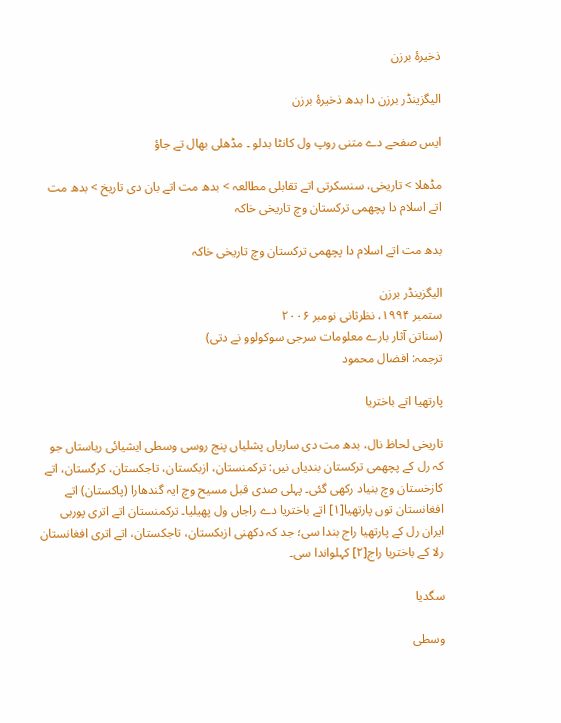ذخیرۂ برزن

الیگزینڈر برزن دا بدھ ذخیرۂ برزن

ایس صفحے دے متنی روپ ول کانٹا بدلو ۔ مڈھلی بھال تے جاؤ

مڈھلا > تاریخی، سنسکرتی اتے تقابلی مطالعہ > بدھ مت اتے بان دی تاریخ > بدھ مت اتے اسلام دا پچھمی ترکستان وچ تاریخی خاکہ

بدھ مت اتے اسلام دا پچھمی ترکستان وچ تاریخی خاکہ

الیگزینڈر برزن
ستمبر ۱۹۹۴، نظرثانی نومبر ۲۰۰۶
(سناتن آثار بارے معلومات سرجی سوکولوو نے دتی)
ترجمہ: افضال محمود

پارتھیا اتے باختریا

تاریخی لحاظ نال، بدھ مت دی ساریاں پشلیاں پنج روسی وسطی ایشیائی ریاستاں جو کہ رل کے پچھمی ترکستان بندیاں نیں: ترکمنستان، ازبکستان، تاجکستان، کرگستان، اتے کازخستان وچ بنیاد رکھی گئی۔ پہلی صدی قبل مسیح وچ ایہ گندھارا (پاکستان) اتے افغانستان توں پارتھیا[۱] اتے باختریا دے راجاں ول پھیلیا۔ ترکمنستان اتے اتری پوربی ایران رل کے پارتھیا راج بندا سی؛ جد کہ دکھنی ازبکستان، تاجکستان، اتے اتری افغانستان رلا کے باختریا راج[٢] کہلواندا سی۔

سگدیا

وسطی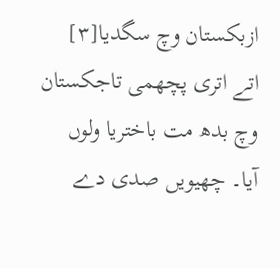ازبکستان وچ سگدیا[٣] اتے اتری پچھمی تاجکستان وچ بدھ مت باختریا ولوں آیا۔ چھیویں صدی دے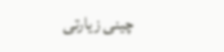چینی زیارتی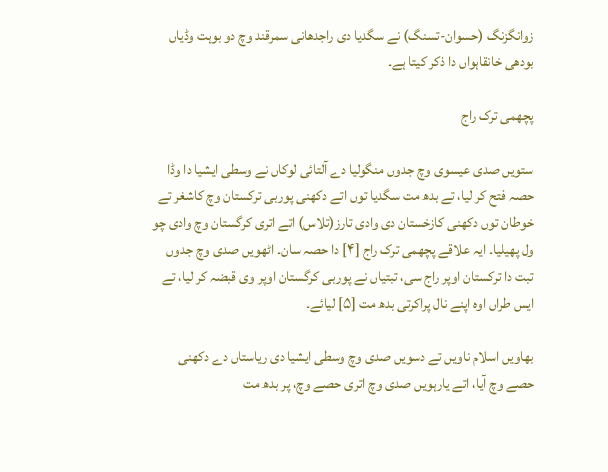زوانگزنگ (حسوان-تسنگ) نے سگدیا دی راجدھانی سمرقند وچ دو بوہت وڈیاں بودھی خانقاہواں دا ذکر کیتا ہے۔

پچھمی ترک راج

ستویں صدی عیسوی وچ جدوں منگولیا دے آلتائی لوکاں نے وسطی ایشیا دا وڈا حصہ فتح کر لیا، تے بدھ مت سگدیا توں اتے دکھنی پوربی ترکستان وچ کاشغر تے خوطان توں دکھنی کازخستان دی وادی تارز(تلاس) اتے اتری کرگستان وچ وادی چو ول پھیلیا۔ ایہ علاقے پچھمی ترک راج [۴] دا حصہ سان۔ اٹھویں صدی وچ جدوں تبت دا ترکستان اوپر راج سی، تبتیاں نے پوربی کرگستان اوپر وی قبضہ کر لیا، تے ایس طراں اوہ اپنے نال پراکرتی بدھ مت [۵] لیائے۔

بھاویں اسلام ناویں تے دسویں صدی وچ وسطی ایشیا دی ریاستاں دے دکھنی حصے وچ آیا، اتے یارہویں صدی وچ اتری حصے وچ، پر بدھ مت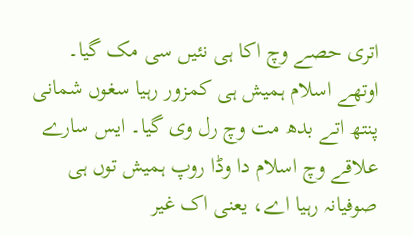اتری حصے وچ اکا ہی نئیں سی مک گیا۔ اوتھے اسلام ہمیش ہی کمزور رہیا سغوں شمانی پنتھ اتے بدھ مت وچ رل وی گیا۔ ایس سارے علاقے وچ اسلام دا وڈا روپ ہمیش توں ہی صوفیانہ رہیا اے، یعنی اک غیر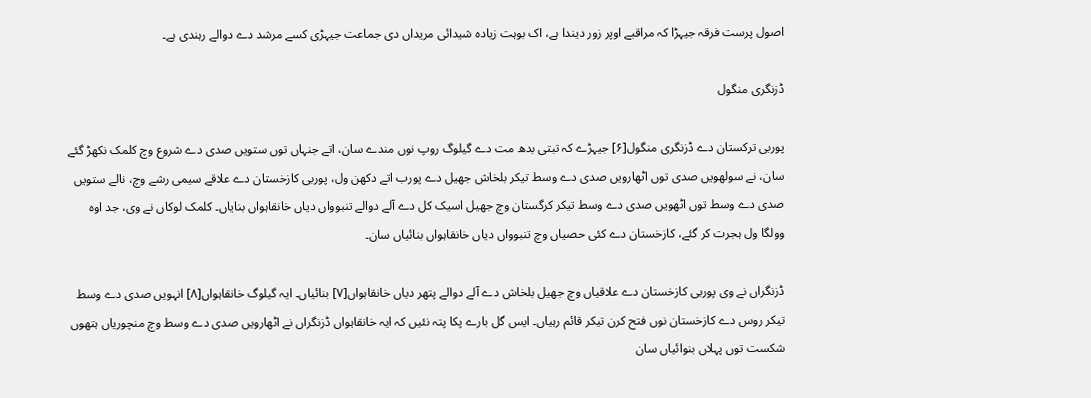اصول پرست فرقہ جیہڑا کہ مراقبے اوپر زور دیندا ہے، اک بوہت زیادہ شیدائی مریداں دی جماعت جیہڑی کسے مرشد دے دوالے رہندی ہے۔

ڈزنگری منگول

پوربی ترکستان دے ڈزنگری منگول[۶] جیہڑے کہ تبتی بدھ مت دے گیلوگ روپ نوں مندے سان، اتے جنہاں توں ستویں صدی دے شروع وچ کلمک نکھڑ گئے سان، نے سولھویں صدی توں اٹھارویں صدی دے وسط تیکر بلخاش جھیل دے پورب اتے دکھن ول، پوربی کازخستان دے علاقے سیمی رشے وچ، نالے ستویں صدی دے وسط توں اٹھویں صدی دے وسط تیکر کرگستان وچ جھیل اسیک کل دے آلے دوالے تنبوواں دیاں خانقاہواں بنایاں۔ کلمک لوکاں نے وی، جد اوہ وولگا ول ہجرت کر گئے، کازخستان دے کئی حصیاں وچ تنبوواں دیاں خانقاہواں بنائیاں سان۔

ڈزنگراں نے وی پوربی کازخستان دے علاقیاں وچ جھیل بلخاش دے آلے دوالے پتھر دیاں خانقاہواں[۷] بنائیاں۔ ایہ گیلوگ خانقاہواں[۸] انہویں صدی دے وسط تیکر روس دے کازخستان نوں فتح کرن تیکر قائم رہیاں۔ ایس گل بارے پکا پتہ نئیں کہ ایہ خانقاہواں ڈزنگراں نے اٹھارویں صدی دے وسط وچ منچوریاں ہتھوں شکست توں پہلاں بنوائیاں سان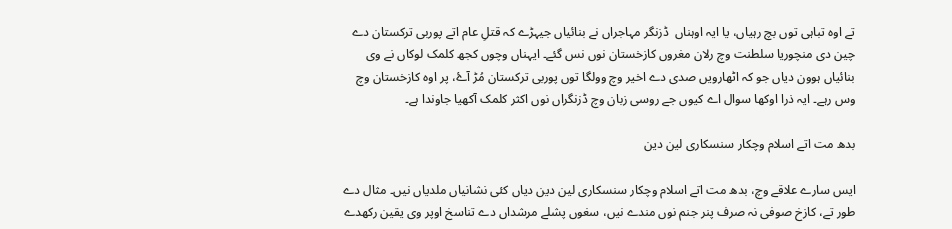تے اوہ تباہی توں بچ رہیاں، یا ایہ اوہناں  ڈزنگر مہاجراں نے بنائیاں جیہڑے کہ قتلِ عام اتے پوربی ترکستان دے چین دی منچوریا سلطنت وچ رلان مغروں کازخستان نوں نس گئے۔ ایہناں وچوں کجھ کلمک لوکاں نے وی بنائیاں ہوون دیاں جو کہ اٹھارویں صدی دے اخیر وچ وولگا توں پوربی ترکستان مُڑ آۓ، پر اوہ کازخستان وچ وس رہے۔ ایہ ذرا اوکھا سوال اے کیوں جے روسی زبان وچ ڈزنگراں نوں اکثر کلمک آکھیا جاوندا ہے۔

بدھ مت اتے اسلام وچکار سنسکاری لین دین

ایس سارے علاقے وچ، بدھ مت اتے اسلام وچکار سنسکاری لین دین دیاں کئی نشانیاں ملدیاں نیں۔ مثال دے طور تے، کازخ صوفی نہ صرف پنر جنم نوں مندے نیں، سغوں پشلے مرشداں دے تناسخ اوپر وی یقین رکھدے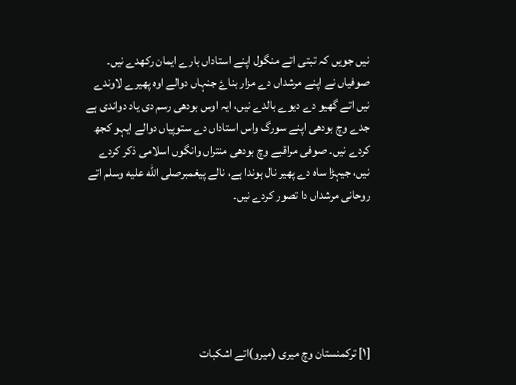نیں جویں کہ تبتی اتے منگول اپنے استاداں بارے ایمان رکھدے نیں۔ صوفیاں نے اپنے مرشداں دے مزار بناۓ جنہاں دوالے اوہ پھیرے لاوندے نیں اتے گھیو دے دیوے بالدے نیں، ایہ اوس بودھی رسم دی یاد دواندی ہے جدے وچ بودھی اپنے سورگ واس استاداں دے ستوپیاں دوالے ایہو کجھ کردے نیں۔ صوفی مراقبے وچ بودھی منتراں وانگوں اسلامی ذکر کردے نیں، جیہڑا ساہ دے پھیر نال ہوندا ہے، نالے پیغمبرصلى الله عليه وسلم اتے روحانی مرشداں دا تصور کردے نیں۔






[١] ترکمنستان وچ میری (میرو)اتے اشکبات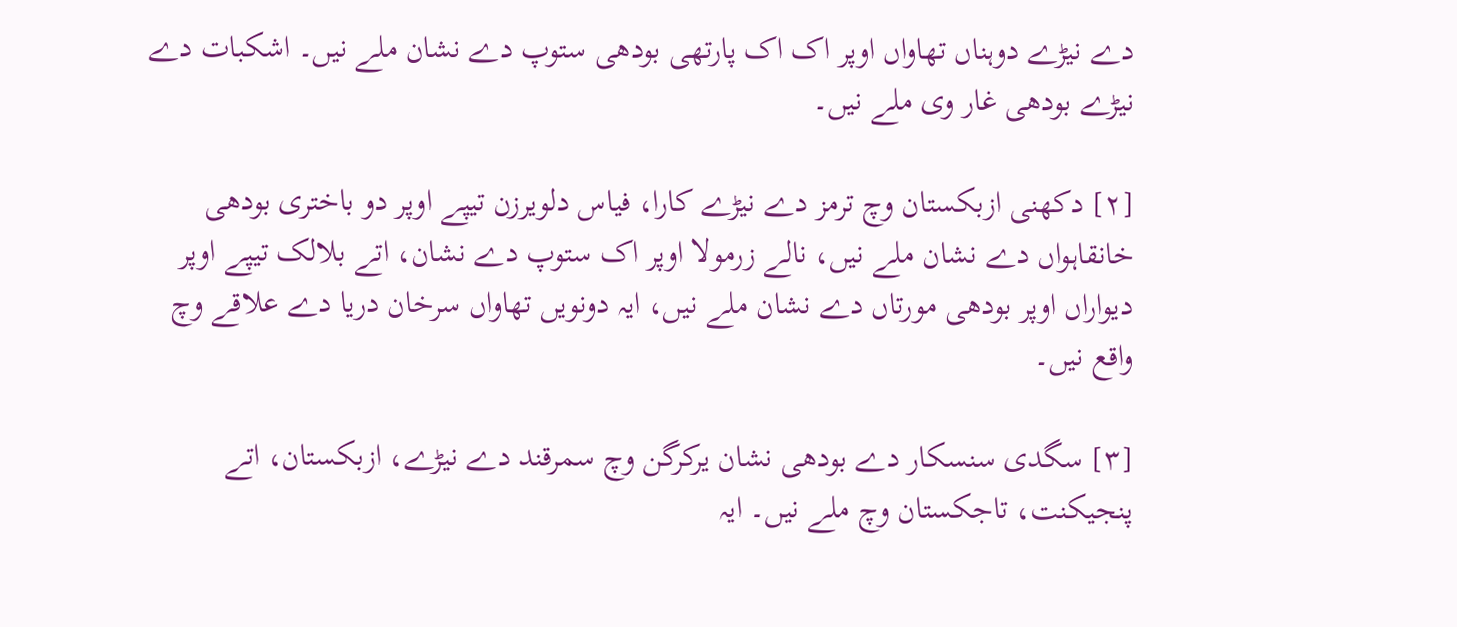دے نیڑے دوہناں تھاواں اوپر اک اک پارتھی بودھی ستوپ دے نشان ملے نیں۔ اشکبات دے نیڑے بودھی غار وی ملے نیں۔

[٢] دکھنی ازبکستان وچ ترمز دے نیڑے کارا، فیاس دلویرزن تیپے اوپر دو باختری بودھی خانقاہواں دے نشان ملے نیں، نالے زرمولا اوپر اک ستوپ دے نشان، اتے بلالک تیپے اوپر دیواراں اوپر بودھی مورتاں دے نشان ملے نیں، ایہ دونویں تھاواں سرخان دریا دے علاقے وچ واقع نیں۔

[٣] سگدی سنسکار دے بودھی نشان یرکرگن وچ سمرقند دے نیڑے، ازبکستان، اتے پنجیکنت، تاجکستان وچ ملے نیں۔ ایہ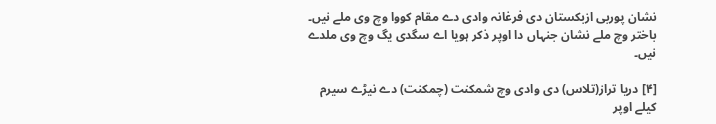نشان پوربی ازبکستان دی فرغانہ وادی دے مقام کووا وچ وی ملے نیں۔ باختر وچ ملے نشان جنہاں دا اوپر ذکر ہویا اے سگدی یگ وچ وی ملدے نیں۔

[۴] دریا تراز(تلاس) دی وادی وچ شمکنت (چمکنت) دے نیڑے سیرم کیلے اوپر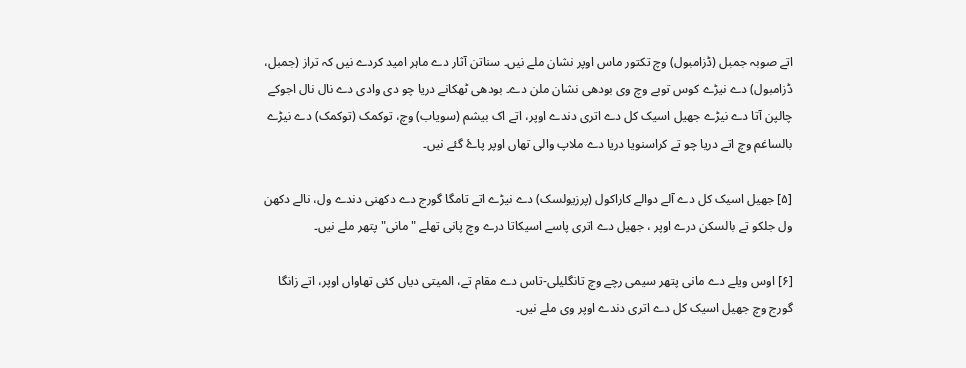اتے صوبہ جمبل (ڈزامبول) وچ تکتور ماس اوپر نشان ملے نیں۔ سناتن آثار دے ماہر امید کردے نیں کہ تراز (جمبل، ڈزامبول) دے نیڑے کوس توبے وچ وی بودھی نشان ملن دے۔ بودھی ٹھکانے دریا چو دی وادی دے نال نال اجوکے چالپن آتا دے نیڑے جھیل اسیک کل دے اتری دندے اوپر، اتے اک بیشم (سویاب) وچ، توکمک (توکمک) دے نیڑے بالساغم وچ اتے دریا چو تے کراسنویا دریا دے ملاپ والی تھاں اوپر پاۓ گئے نیں۔

[۵] جھیل اسیک کل دے آلے دوالے کاراکول (پرزیولسک) دے نیڑے اتے تامگا گورج دے دکھنی دندے ول، نالے دکھن ول جلکو تے بالسکن درے اوپر ، جھیل دے اتری پاسے اسیکاتا درے وچ پانی تھلے "مانی" پتھر ملے نیں۔

[۶] اوس ویلے دے مانی پتھر سیمی رچے وچ تانگلیلی-تاس دے مقام تے، المیتی دیاں کئی تھاواں اوپر، اتے زانگا گورج وچ جھیل اسیک کل دے اتری دندے اوپر وی ملے نیں۔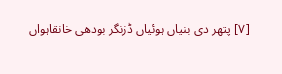[٧] پتھر دی بنیاں ہوئیاں ڈزنگر بودھی خانقاہواں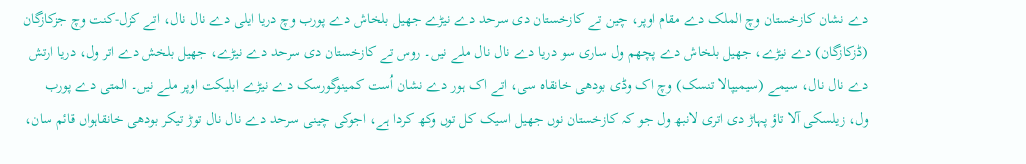دے نشان کازخستان وچ الملک دے مقام اوپر، چین تے کازخستان دی سرحد دے نیڑے جھیل بلخاش دے پورب وچ دریا ایلی دے نال نال، اتے کزل-کنت وچ جزکازگان (ڈزکازگان) دے نیڑے، جھیل بلخاش دے پچھم ول ساری سو دریا دے نال نال ملے نیں۔ روس تے کازخستان دی سرحد دے نیڑے، جھیل بلخش دے اتر ول، دریا ارتش دے نال نال، سیمے (سیمیپالا تنسک) وچ اک وڈی بودھی خانقاہ سی، اتے اک ہور دے نشان اُست کمینوگورسک دے نیڑے ابلیکت اوپر ملے نیں۔ المتی دے پورب ول، زیلسکی آلا تاؤ پہاڑ دی اتری لانبھ ول جو کہ کازخستان نوں جھیل اسیک کل توں وکھ کردا ہے، اجوکی چینی سرحد دے نال نال توڑ تیکر بودھی خانقاہواں قائم سان،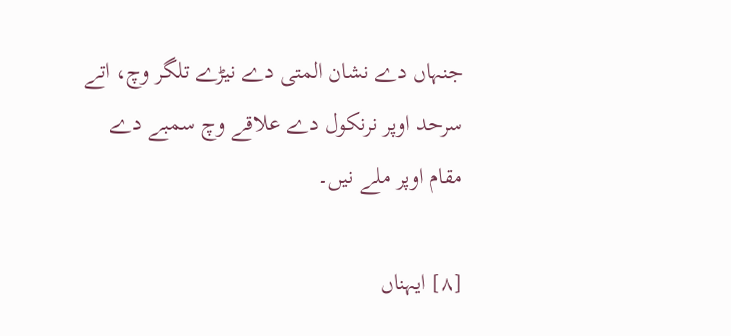جنہاں دے نشان المتی دے نیڑے تلگر وچ، اتے سرحد اوپر نرنکول دے علاقے وچ سمبے دے مقام اوپر ملے نیں۔

[۸] ایہناں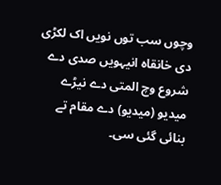وچوں سب توں نویں اک لکڑی دی خانقاہ انیہویں صدی دے شروع وچ المتی دے نیڑے میدیو (میدیو) دے مقام تے بنائی گئی سی۔